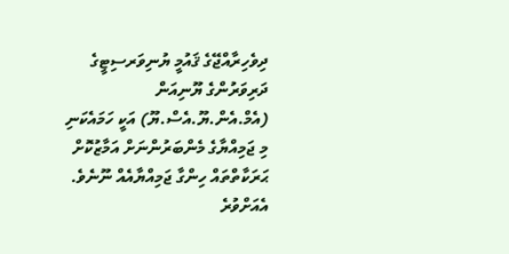ދިވެހިރާއްޖޭގެ ޤައުމީ ޔުނިވަރސިޓީގެ ދަރިވަރުންގެ ޔޫނިއަން (އެމް.އެން.ޔޫ.އެސް.ޔޫ) އަކީ ހަމައެކަނި މި ޖަމިއްޔާގެ މެންބަރުންނަށް އަމާޒުކޮށް ޙަރަކާތްތައް ހިންގާ ޖަމިއްޔާއެއް ނޫނެވެ. އެއަށްވުރެ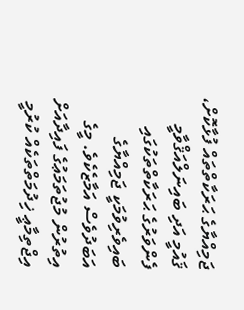ޖަމިއްޔާގެ ޙަރަކާތްތައް ފުޅާކޮށް، ޤައުމީ އަދި ބައިނަލްއަޤްވާމީ ފެންވަރުގެ ޙަރަކާތްތަކުގައި ބައިވެރިވުމަކީ ޖަމިއްޔާގެ އަބަދުވެސް އަމާޒެކެވެ. މީގެ އިތުރުން މުޖުތަމަޢުގެ ފައިދާއަށް އިޖްތިމާޢީ ޚިދުމަތްތަކެއް ކުރުމީ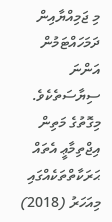މި ޖަމިއްޔާއިން ދަމަހައްޓަމުން އަންނަ ސިޔާސަތެކެވެ. މިގޮތުގެ މަތިން އިޖްތިމާޢީ އެތައް ޙަރަކާތްތަކެއްގައި މިއަހަރު (2018)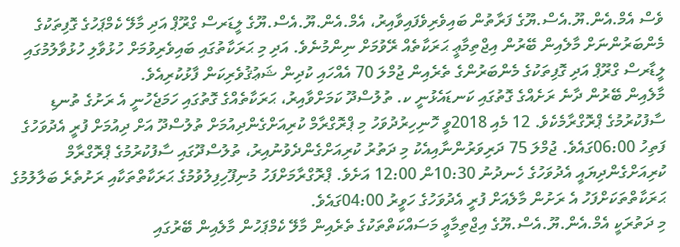ވެސް އެމް.އެން.ޔޫ.އެސް.ޔޫގެ ފަރާތުން ބައިވެރިވެފައިވާއިރު، އެމް.އެން.ޔޫ.އެސް.ޔޫގެ ލީޑަރސް ގްރޫޕް އަދި މާލޭ ކެމްޕަހުގެ ގޮފިތަކުގެ މެންބަރުންނަށް މާލެއިން ބޭރުން އިޖްތިމާޢީ ޙަރަކާތެއް ރޭވުމަށް ނިންމުނެވެ. އަދި މި ޙަރަކާތުގައި ބައިވެރިވުމަށް ހުޅުވާލި ހުޅުވާލުމުގައި ލީޑާރސް ގްރޫޕް އަދި ގޮފިތަކުގެ މެންބަރުންގެ ތެރެއިން ޖުމްލަ 70 އެއްހައި ކުދިން ޝަޢުޤުވެރިކަން ފާޅުކުރިއެވެ.
މާލެއިން ބޭރުން ދާނެ ރަށެއްގެ ގޮތުގައި ކަނޑައެޅުނީ ކ. ތުލުސްދޫ ކަމަށްވާއިރު، ޙަރަކާތެއްގެ ގޮތުގައި ހަމަޖެހުނީ އެ ރަށުގެ ތުނޑި ސާފުކުރުމުގެ ޕްރޮގްރާމެކެވެ. 12 މެއި 2018ވީ ހޮނިހިރުދުވަހު މި ޕްރޮގްރާމް ކުރިއަށްގެންދިއުމަށް ތުލުސްދޫ އަށް ދިއުމަށް ފުރީ އެދުވަހުގެ ފަތިހު 06:00ގައެވެ. ޖުމްލަ 75 ދަރިވަރުންނާއިއެކު މި ދަތުރު ކުރިއަށްގެންދެވުނުއިރު، ތުލުސްދޫގައި ސާފުކުރުމުގެ ޕްރޮގްރާމް ކުރިއަށްގެންދިޔައީ އެދުވަހުގެ ހެނދުނު 10:30ން 12:00 އަށެވެ. ޕްރޮގްރާމަށްފަހު މުނިފޫހިފިލުވުމުގެ ޙަރަކާތްތަކާއި ރަށުތެރެ ބަލާލުމުގެ ޙަރަކާތްތަކަށްފަހު އެ ރަށުން މާލެއަށް ފުރީ އެދުވަހުގެ ހަވީރު 04:00ގައެވެ.
މި ދަތުރަކީ އެމް.އެން.ޔޫ.އެސް.ޔޫގެ އިޖްތިމާޢީ މަސައްކަތްތަކުގެ ތެރެއިން މާލޭ ކެމްޕަހުން މާލެއިން ބޭރުގައި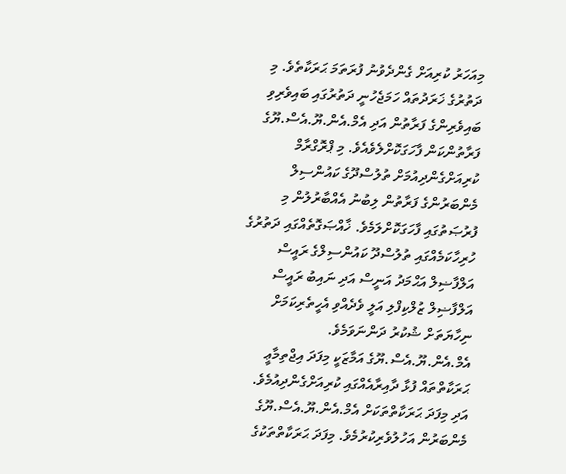މިއަހަރު ކުރިއަށް ގެންދެވުނު ފުރަތަމަ ޙަރަކާތެވެ. މި ދަތުރުގެ ޚަރަދުތައް ހަމަޖެހުނީ ދަތުރުގައި ބައިވެރިވި ބައިވެރިންގެ ފަރާތުން އަދި އެމް.އެން.ޔޫ.އެސް.ޔޫގެ ފަރާތުންކަން ފާހަގަކޮށްލެވެއެވެ. މި ޕްރޮގްރާމް ކުރިއަށްގެންދިއުމަށް ތުލުސްދޫގެ ކައުންސިލް މެންބަރުންގެ ފަރާތުން ލިބުނު އެއްބާރުލުން މި ފުރުޞަތުގައި ފާހަގަކޮށްލަމެވެ. ޚާއްޞަގޮތެއްގައި ދަތުރުގެ ހުރިހާކަމެއްގައި ތުލުސްދޫ ކައުންސިލްގެ ރައީސް އަލްފާޟިލް އަޙްމަދު އަނީސް އަދި ނައިބު ރައީސް އަލްފާޟިލް ޒުލްކިފްލި އަލީ ވެދެއްވި އެހީތެރިކަމަށް ނިހާޔަތަށް ޝުކުރު ދަންނަވަމެވެ.
އެމް.އެން.ޔޫ.އެސް.ޔޫގެ އަމާޒަކީ މިފަދަ އިޖްތިމާޢީ ޙަރަކާތްތައް ފުޅާ ދާއިރާއެއްގައި ކުރިއަށްގެންދިއުމެވެ. އަދި މިފަދަ ޙަރަކާތްތަކަށް އެމް.އެން.ޔޫ.އެސް.ޔޫގެ މެންބަރުން އަހުލުވެރިކުރުމެވެ. މިފަދަ ޙަރަކާތްތަކުގެ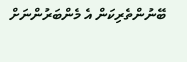ބޭނުންތެރިކަން އެ މެންބަރުންނަށް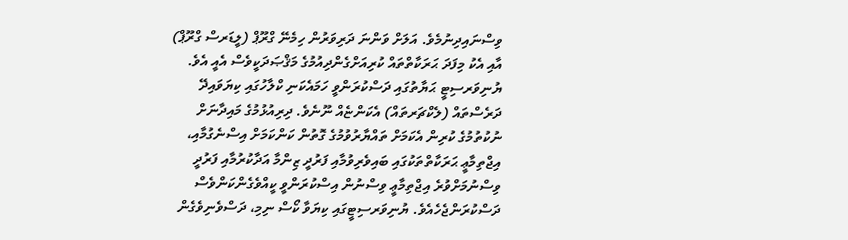ވިސްނައިދިނުމެވެ. އަލަށް ވަންނަ ދަރިވަރުން ހިމެނޭ ގްރޫޕް (ލީޑަރސް ގްރޫޕް) އާއި އެކު މިފަދަ ޙަރަކާތްތައް ކުރިއަށްގެންދިއުމުގެ މަޤްޞަދަކީވެސް އެއީ އެވެ. ޔުނިވަރސިޓީ ޙަޔާތުގައި ދަސްކުރަންވީ ހަމައެކަނި ކްލާހުގައި ކިޔަވައިދޭ ދަރެސްތައް (ލެކްޗަރތައް) އެކަންޏެއް ނޫނެވެ. ދިރިއުޅުމުގެ މައިދާނަށް ނުކުތުމުގެ ކުރިން އެކަމަށް ތައްޔާރުވުމުގެ ގޮތުން ކަންކަމަށް އިސްނެގުމާއި، އިޖްތިމާޢީ ޙަރަކާތްތަކުގައި ބައިވެރިވުމާއި ފަރުދީ ޒިންމާ އަދާކުރުމާއި ފަރުދީ ވިސްނުމަށްވުރެ އިޖްތިމާޢީ ވިސްނުން އިސްކުރަންވީ ކީއްވެގެންކަންވެސް ދަސްކުރަންޖެހެއެވެ. ޔުނިވަރސިޓީގައި ކިޔަވާ ކޯސް ނިމި، ދަސްވެނިވެގެން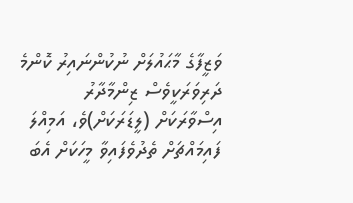ވަޒީފާގެ މާޙައުލަށް ނުކުންނައިރު ކޮންމެ ދަރިވަރަކީވެސް ޒިންމާދާރު އިސްވާރަކަށް (ލީޑަރަކަށް)ވެ، އަމިއްލަ ފައިމައްޗަށް ތެދުވެފައިވާ މީހަކަށް އެބަ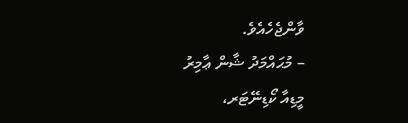ވާންޖެހެއެވެ.
– މުޙައްމަދު ޝާން ޢާމިރު
މީޑިއާ ކޯޑިނޭޓަރ،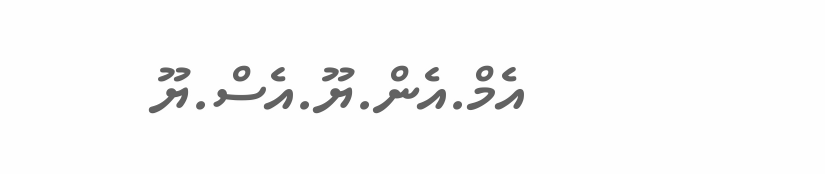އެމް.އެން.ޔޫ.އެސް.ޔޫ